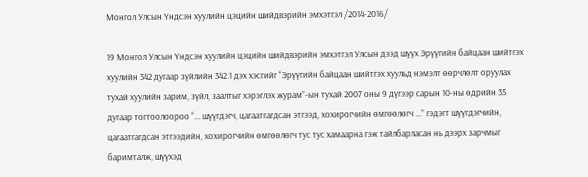Монгол Улсын Үндсэн хуулийн цэцийн шийдвэрийн эмхэтгэл /2014-2016/

19 Монгол Улсын Үндсэн хуулийн цэцийн шийдвэрийн эмхэтгэл Улсын дээд шүүх Эрүүгийн байцаан шийтгэх хуулийн 342 дугаар зүйлийн 342.1 дэх хэсгийг “Эрүүгийн байцаан шийтгэх хуульд нэмэлт өөрчлөлт оруулах тухай хуулийн зарим, зүйл, заалтыг хэрэглэх журам”-ын тухай 2007 оны 9 дүгээр сарын 10-ны өдрийн 35 дугаар тогтоолоороо “... шүүгдэгч, цагаатгагдсан этгээд, хохирогчийн өмгөөлөгч ...” гэдэгт шүүгдэгчийн, цагаатгагдсан этгээдийн, хохирогчийн өмгөөлөгч тус тус хамаарна гэж тайлбарласан нь дээрх зарчмыг баримталж, шүүхэд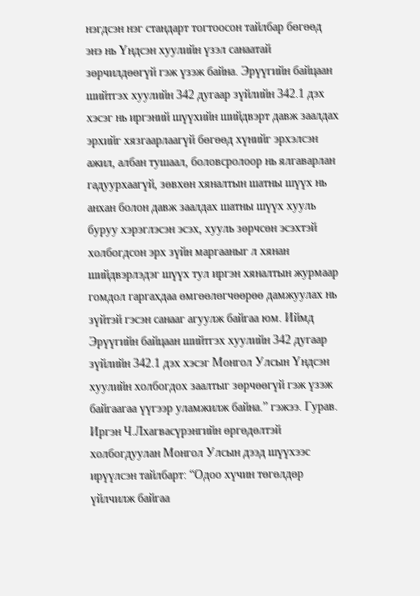нэгдсэн нэг стандарт тогтоосон тайлбар бөгөөд энэ нь Үндсэн хуулийн үзэл санаатай зөрчилдөөгүй гэж үзэж байна. Эрүүгийн байцаан шийтгэх хуулийн 342 дугаар зүйлийн 342.1 дэх хэсэг нь иргэний шүүхийн шийдвэрт давж заалдах эрхийг хязгаарлаагүй бөгөөд хүнийг эрхэлсэн ажил, албан тушаал, боловсролоор нь ялгаварлан гадуурхаагүй, зөвхөн хяналтын шатны шүүх нь анхан болон давж заалдах шатны шүүх хууль буруу хэрэглэсэн эсэх, хууль зөрчсөн эсэхтэй холбогдсон эрх зүйн маргааныг л хянан шийдвэрлэдэг шүүх тул иргэн хяналтын журмаар гомдол гаргахдаа өмгөөлөгчөөрөө дамжуулах нь зүйтэй гэсэн санааг агуулж байгаа юм. Иймд Эрүүгийн байцаан шийтгэх хуулийн 342 дугаар зүйлийн 342.1 дэх хэсэг Монгол Улсын Үндсэн хуулийн холбогдох заалтыг зөрчөөгүй гэж үзэж байгаагаа үүгээр уламжилж байна.” гэжээ. Гурав. Иргэн Ч.Лхагвасүрэнгийн өргөдөлтэй холбогдуулан Монгол Улсын дээд шүүхээс ирүүлсэн тайлбарт: “Одоо хүчин төгөлдөр үйлчилж байгаа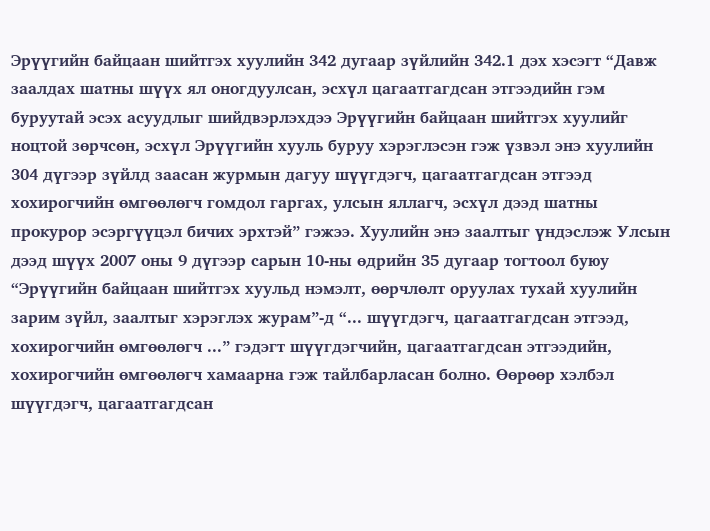Эрүүгийн байцаан шийтгэх хуулийн 342 дугаар зүйлийн 342.1 дэх хэсэгт “Давж заалдах шатны шүүх ял оногдуулсан, эсхүл цагаатгагдсан этгээдийн гэм буруутай эсэх асуудлыг шийдвэрлэхдээ Эрүүгийн байцаан шийтгэх хуулийг ноцтой зөрчсөн, эсхүл Эрүүгийн хууль буруу хэрэглэсэн гэж үзвэл энэ хуулийн 304 дүгээр зүйлд заасан журмын дагуу шүүгдэгч, цагаатгагдсан этгээд хохирогчийн өмгөөлөгч гомдол гаргах, улсын яллагч, эсхүл дээд шатны прокурор эсэргүүцэл бичих эрхтэй” гэжээ. Хуулийн энэ заалтыг үндэслэж Улсын дээд шүүх 2007 оны 9 дүгээр сарын 10-ны өдрийн 35 дугаар тогтоол буюу “Эрүүгийн байцаан шийтгэх хуульд нэмэлт, өөрчлөлт оруулах тухай хуулийн зарим зүйл, заалтыг хэрэглэх журам”-д “... шүүгдэгч, цагаатгагдсан этгээд, хохирогчийн өмгөөлөгч ...” гэдэгт шүүгдэгчийн, цагаатгагдсан этгээдийн, хохирогчийн өмгөөлөгч хамаарна гэж тайлбарласан болно. Өөрөөр хэлбэл шүүгдэгч, цагаатгагдсан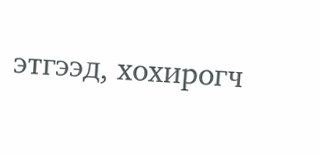этгээд, хохирогч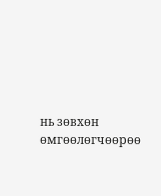нь зөвхөн өмгөөлөгчөөрөө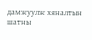дамжуулж хяналтын шатны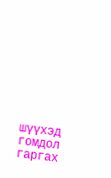шүүхэд гомдол гаргах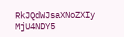RkJQdWJsaXNoZXIy MjU4NDY5